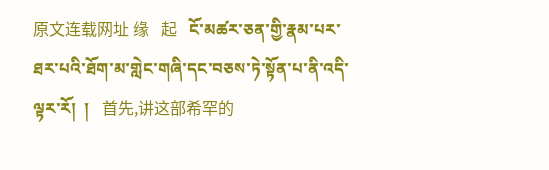原文连载网址 缘   起   ངོ་མཚར་ཅན་གྱི་རྣམ་པར་ཐར་པའི་ཐོག་མ་གླེང་གཞི་དང་བཅས་ཏེ་སྟོན་པ་ནི་འདི་ལྟར་རོ།  །   首先,讲这部希罕的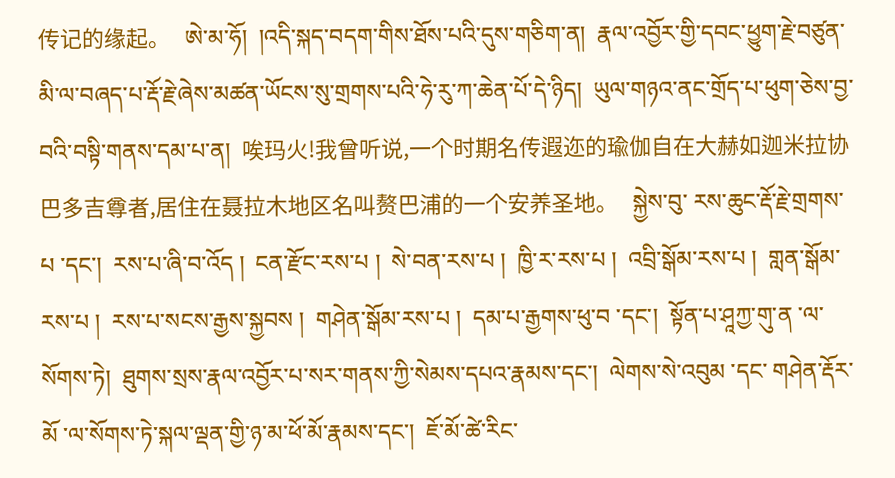传记的缘起。   ཨེ་མ་ཧོ།  །འདི་སྐད་བདག་གིས་ཐོས་པའི་དུས་གཅིག་ན།  རྣལ་འབྱོར་གྱི་དབང་ཕྱུག་རྗེ་བཙུན་མི་ལ་བཞད་པ་རྡོ་རྗེ་ཞེས་མཚན་ཡོངས་སུ་གྲགས་པའི་ཧེ་རུ་ཀ་ཆེན་པོ་དེ་ཉིད།  ཡུལ་གཉའ་ནང་གྲོད་པ་ཕུག་ཅེས་བྱ་བའི་བསྟི་གནས་དམ་པ་ན།  唉玛火!我曾听说,一个时期名传遐迩的瑜伽自在大赫如迦米拉协巴多吉尊者,居住在聂拉木地区名叫赘巴浦的一个安养圣地。   སྐྱེས་བུ་ རས་ཆུང་རྡོ་རྗེ་གྲགས་པ ་དང་།  རས་པ་ཞི་བ་འོད །  ངན་རྫོང་རས་པ །  སེ་བན་རས་པ །  ཁྱི་ར་རས་པ །  འབྲི་སྒོམ་རས་པ །  གླན་སྒོམ་རས་པ །  རས་པ་སངས་རྒྱས་སྐྱབས །  གཤེན་སྒོམ་རས་པ །  དམ་པ་རྒྱགས་ཕུ་བ ་དང་།  སྟོན་པ་ཤཱཀྱ་གུ་ན ་ལ་སོགས་ཏེ།  ཐུགས་སྲས་རྣལ་འབྱོར་པ་སར་གནས་ཀྱི་སེམས་དཔའ་རྣམས་དང་།  ལེགས་སེ་འབུམ ་དང་ གཤེན་རྡོར་མོ ་ལ་སོགས་ཏེ་སྐལ་ལྡན་གྱི་ཉ་མ་ཕོ་མོ་རྣམས་དང་།  ཇོ་མོ་ཚེ་རིང་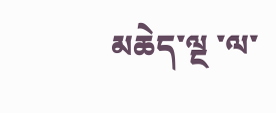མཆེད་ལྔ ་ལ་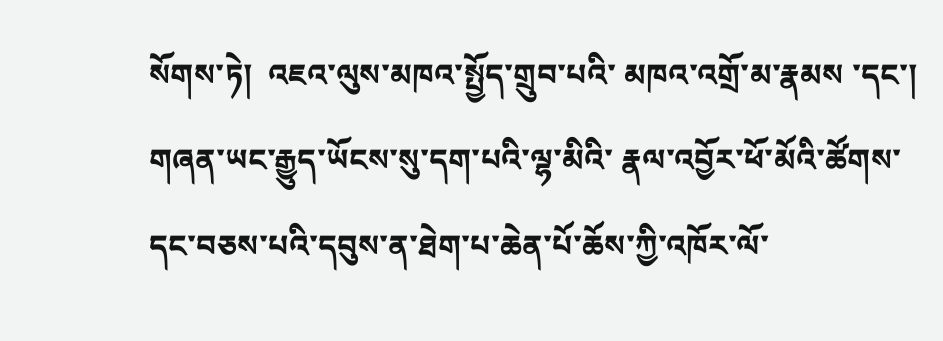སོགས་ཏེ།  འཇའ་ལུས་མཁའ་སྤྱོད་གྲུབ་པའི་ མཁའ་འགྲོ་མ་རྣམས ་དང་།  གཞན་ཡང་རྒྱུད་ཡོངས་སུ་དག་པའི་ལྷ་མིའི་ རྣལ་འབྱོར་ཕོ་མོའི་ཚོགས་ དང་བཅས་པའི་དབུས་ན་ཐེག་པ་ཆེན་པོ་ཆོས་ཀྱི་འཁོར་ལོ་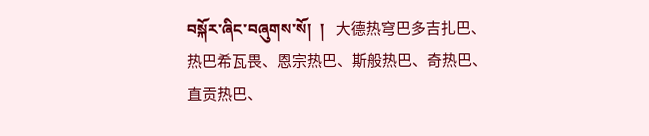བསྐོར་ཞིང་བཞུགས་སོ།  །   大德热穹巴多吉扎巴、热巴希瓦畏、恩宗热巴、斯般热巴、奇热巴、直贡热巴、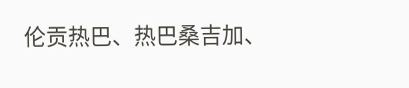伦贡热巴、热巴桑吉加、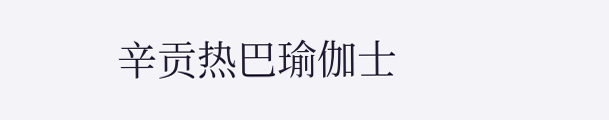辛贡热巴瑜伽士